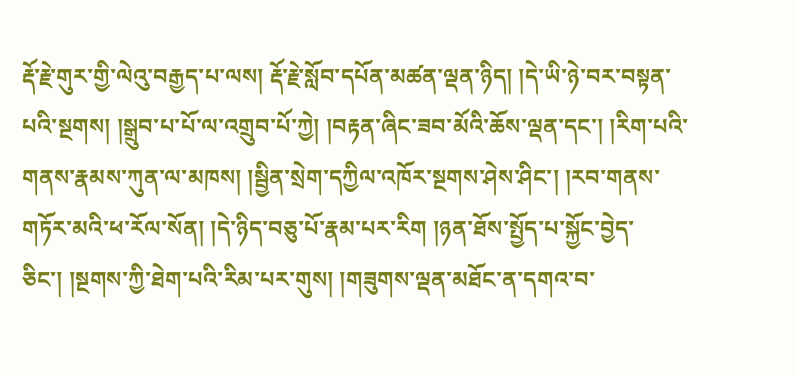རྡོ་རྗེ་གུར་གྱི་ལེའུ་བརྒྱད་པ་ལས། རྡོ་རྗེ་སློབ་དཔོན་མཚན་ལྡན་ཉིད། །དེ་ཡི་ཉེ་བར་བསྟན་པའི་སྔགས། །སྒྲུབ་པ་པོ་ལ་འགྲུབ་པོ་ཀྱེ། །བརྟན་ཞིང་ཟབ་མོའི་ཆོས་ལྡན་དང་། །རིག་པའི་གནས་རྣམས་ཀུན་ལ་མཁས། །སྦྱིན་སྲེག་དཀྱིལ་འཁོར་སྔགས་ཤེས་ཤིང་། །རབ་གནས་གཏོར་མའི་ཕ་རོལ་སོན། །དེ་ཉིད་བཅུ་པོ་རྣམ་པར་རིག །ཉན་ཐོས་སྤྱོད་པ་སྐྱོང་བྱེད་ཅིང་། །སྔགས་ཀྱི་ཐེག་པའི་རིམ་པར་གུས། །གཟུགས་ལྡན་མཐོང་ན་དགའ་བ་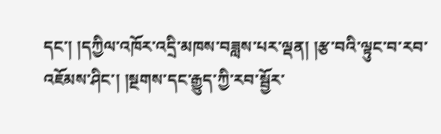དང་། །དཀྱིལ་འཁོར་འདྲི་མཁས་བཟླས་པར་ལྡན། །རྩ་བའི་ལྟུང་བ་རབ་འཇོམས་ཤིང་། །སྔགས་དང་རྒྱུད་ཀྱི་རབ་སྦྱོར་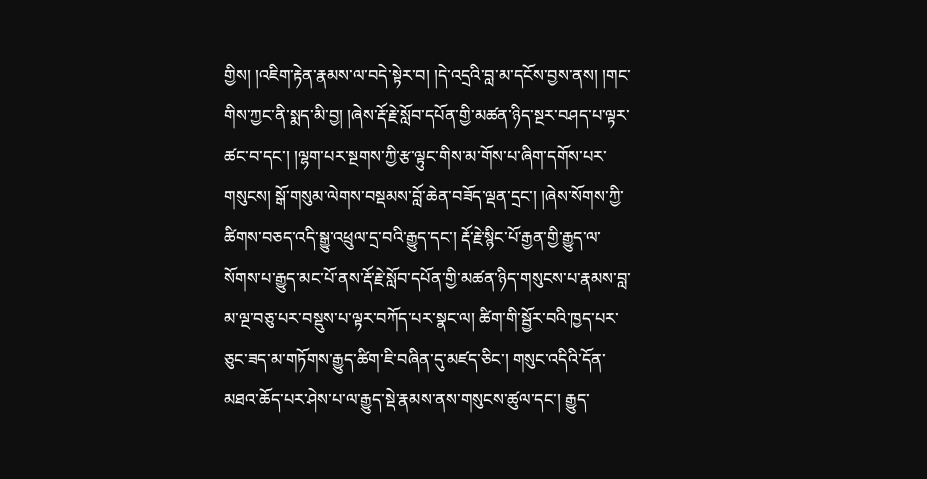གྱིས། །འཇིག་རྟེན་རྣམས་ལ་བདེ་སྟེར་བ། །དེ་འདྲའི་བླ་མ་དངོས་བྱས་ནས། །གང་གིས་ཀྱང་ནི་སྨད་མི་བྱ། །ཞེས་རྡོ་རྗེ་སློབ་དཔོན་གྱི་མཚན་ཉིད་སྔར་བཤད་པ་ལྟར་ཚང་བ་དང་། །ལྷག་པར་སྔགས་ཀྱི་རྩ་ལྟུང་གིས་མ་གོས་པ་ཞིག་དགོས་པར་གསུངས། སྒོ་གསུམ་ལེགས་བསྡམས་བློ་ཆེན་བཟོད་ལྡན་དྲང་། །ཞེས་སོགས་ཀྱི་ཚིགས་བཅད་འདི་སྒྱུ་འཕྲུལ་དྲ་བའི་རྒྱུད་དང་། རྡོ་རྗེ་སྙིང་པོ་རྒྱན་གྱི་རྒྱུད་ལ་སོགས་པ་རྒྱུད་མང་པོ་ནས་རྡོ་རྗེ་སློབ་དཔོན་གྱི་མཚན་ཉིད་གསུངས་པ་རྣམས་བླ་མ་ལྔ་བཅུ་པར་བསྡུས་པ་ལྟར་བཀོད་པར་སྣང་ལ། ཚིག་གི་སྦྱོར་བའི་ཁྱད་པར་ཅུང་ཟད་མ་གཏོགས་རྒྱུད་ཚིག་ཇི་བཞིན་དུ་མཛད་ཅིང་། གསུང་འདིའི་དོན་མཐའ་ཆོད་པར་ཤེས་པ་ལ་རྒྱུད་སྡེ་རྣམས་ནས་གསུངས་ཚུལ་དང་། རྒྱུད་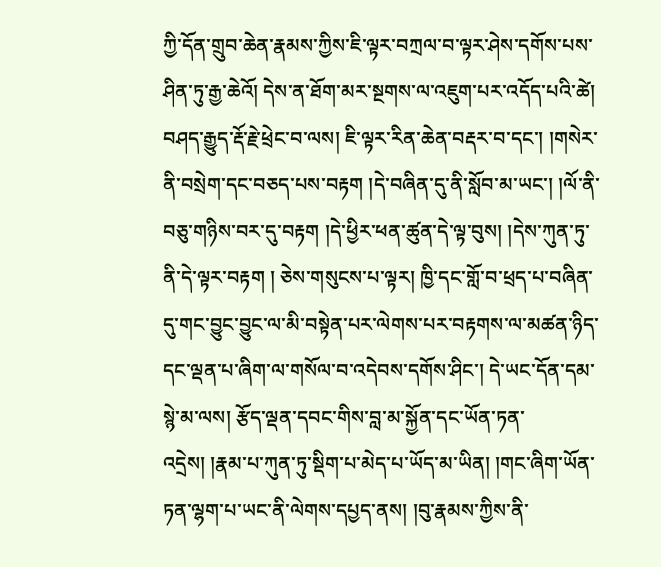ཀྱི་དོན་གྲུབ་ཆེན་རྣམས་ཀྱིས་ཇི་ལྟར་བཀྲལ་བ་ལྟར་ཤེས་དགོས་པས་ཤིན་ཏུ་རྒྱ་ཆེའོ། དེས་ན་ཐོག་མར་སྔགས་ལ་འཇུག་པར་འདོད་པའི་ཚེ། བཤད་རྒྱུད་རྡོ་རྗེ་ཕྲེང་བ་ལས། ཇི་ལྟར་རིན་ཆེན་བརྡར་བ་དང་། །གསེར་ནི་བསྲེག་དང་བཅད་པས་བརྟག །དེ་བཞིན་དུ་ནི་སློབ་མ་ཡང་། །ལོ་ནི་བཅུ་གཉིས་བར་དུ་བརྟག །དེ་ཕྱིར་ཕན་ཚུན་དེ་ལྟ་བུས། །དེས་ཀུན་ཏུ་ནི་དེ་ལྟར་བརྟག ། ཅེས་གསུངས་པ་ལྟར། ཁྱི་དང་གློ་བ་ཕྲད་པ་བཞིན་དུ་གང་བྱུང་བྱུང་ལ་མི་བསྟེན་པར་ལེགས་པར་བརྟགས་ལ་མཚན་ཉིད་དང་ལྡན་པ་ཞིག་ལ་གསོལ་བ་འདེབས་དགོས་ཤིང་། དེ་ཡང་དོན་དམ་སྙེ་མ་ལས། རྩོད་ལྡན་དབང་གིས་བླ་མ་སྐྱོན་དང་ཡོན་ཏན་འདྲེས། །རྣམ་པ་ཀུན་ཏུ་སྡིག་པ་མེད་པ་ཡོད་མ་ཡིན། །གང་ཞིག་ཡོན་ཏན་ལྷག་པ་ཡང་ནི་ལེགས་དཔྱད་ནས། །བུ་རྣམས་ཀྱིས་ནི་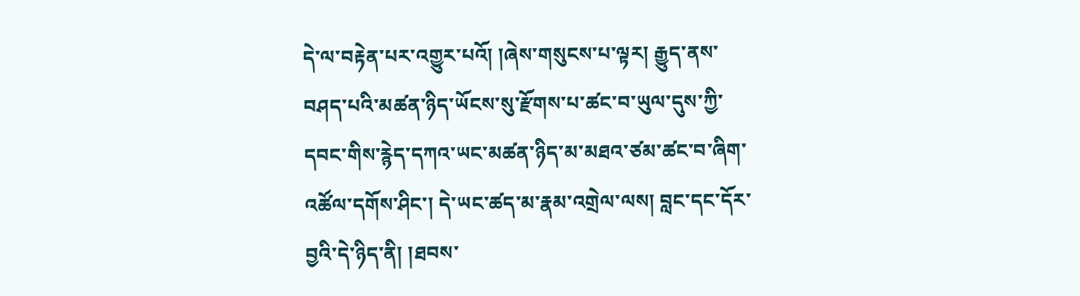དེ་ལ་བརྟེན་པར་འགྱུར་པའོ། །ཞེས་གསུངས་པ་ལྟར། རྒྱུད་ནས་བཤད་པའི་མཚན་ཉིད་ཡོངས་སུ་རྫོགས་པ་ཚང་བ་ཡུལ་དུས་ཀྱི་དབང་གིས་རྙེད་དཀའ་ཡང་མཚན་ཉིད་མ་མཐའ་ཙམ་ཚང་བ་ཞིག་འཚོལ་དགོས་ཤིང་། དེ་ཡང་ཚད་མ་རྣམ་འགྲེལ་ལས། བླང་དང་དོར་བྱའི་དེ་ཉིད་ནི། །ཐབས་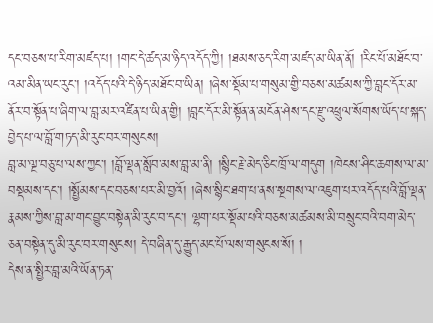དང་བཅས་པ་རིག་མཛད་པ། །གང་དེ་ཚད་མ་ཉིད་འདོད་ཀྱི། །ཐམས་ཅད་རིག་མཛད་མ་ཡིན་ནོ། །རིང་པོ་མཐོང་བ་འམ་མིན་ཡང་རུང་། །འདོད་པའི་དེ་ཉིད་མཐོང་བ་ཡིན། །ཞེས་སྡོམ་པ་གསུམ་གྱི་བཅས་མཚམས་ཀྱི་བླང་དོར་མ་ནོར་བ་སྟོན་པ་ཞིག་ལ་བླ་མར་འཛིན་པ་ཡིན་གྱི། །བླང་དོར་མི་སྟོན་ན་མངོན་ཤེས་དང་རྫུ་འཕྲུལ་སོགས་ཡོད་པ་སྐད་བྱེད་པ་ལ་བློ་གཏད་མི་རུང་བར་གསུངས།
བླ་མ་ལྔ་བཅུ་པ་ལས་ཀྱང་། །བློ་ལྡན་སློབ་མས་བླ་མ་ནི། །སྙིང་རྗེ་མེད་ཅིང་ཁྲོ་ལ་གདུག །ཁེངས་ཤིང་ཆགས་ལ་མ་བསྡམས་དང་། །སྤྱོམས་དང་བཅས་པར་མི་བྱའོ། །ཞེས་སྙིང་ཐག་པ་ནས་སྔགས་ལ་འཇུག་པར་འདོད་པའི་བློ་ལྡན་རྣམས་ཀྱིས་བླ་མ་གང་བྱུང་བསྟེན་མི་རུང་བ་དང་། ལྷག་པར་སྡོམ་པའི་བཅས་མཚམས་མི་བསྲུང་བའི་བག་མེད་ཅན་བསྟེན་དུ་མི་རུང་བར་གསུངས། དེ་བཞིན་དུ་རྒྱུད་མང་པོ་ལས་གསུངས་སོ། །
དེས་ན་སྤྱིར་བླ་མའི་ཡོན་ཏན་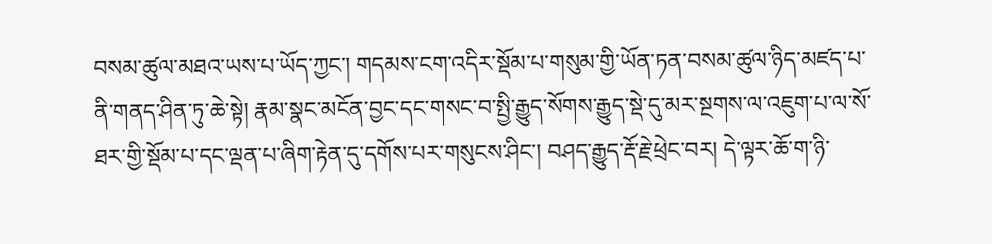བསམ་ཚུལ་མཐའ་ཡས་པ་ཡོད་ཀྱང་། གདམས་ངག་འདིར་སྡོམ་པ་གསུམ་གྱི་ཡོན་ཏན་བསམ་ཚུལ་ཉིད་མཛད་པ་ནི་གནད་ཤིན་ཏུ་ཆེ་སྟེ། རྣམ་སྣང་མངོན་བྱང་དང་གསང་བ་སྤྱི་རྒྱུད་སོགས་རྒྱུད་སྡེ་དུ་མར་སྔགས་ལ་འཇུག་པ་ལ་སོ་ཐར་གྱི་སྡོམ་པ་དང་ལྡན་པ་ཞིག་རྟེན་དུ་དགོས་པར་གསུངས་ཤིང་། བཤད་རྒྱུད་རྡོ་རྗེ་ཕྲེང་བར། དེ་ལྟར་ཆོ་ག་ཉི་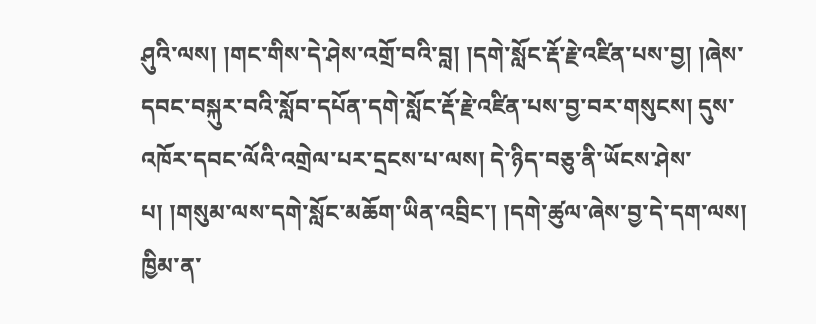ཤུའི་ལས། །གང་གིས་དེ་ཤེས་འགྲོ་བའི་བླ། །དགེ་སློང་རྡོ་རྗེ་འཛིན་པས་བྱ། །ཞེས་དབང་བསྐུར་བའི་སློབ་དཔོན་དགེ་སློང་རྡོ་རྗེ་འཛིན་པས་བྱ་བར་གསུངས། དུས་འཁོར་དབང་ལོའི་འགྲེལ་པར་དྲངས་པ་ལས། དེ་ཉིད་བཅུ་ནི་ཡོངས་ཤེས་པ། །གསུམ་ལས་དགེ་སློང་མཆོག་ཡིན་འབྲིང་། །དགེ་ཚུལ་ཞེས་བྱ་དེ་དག་ལས། ཁྱིམ་ན་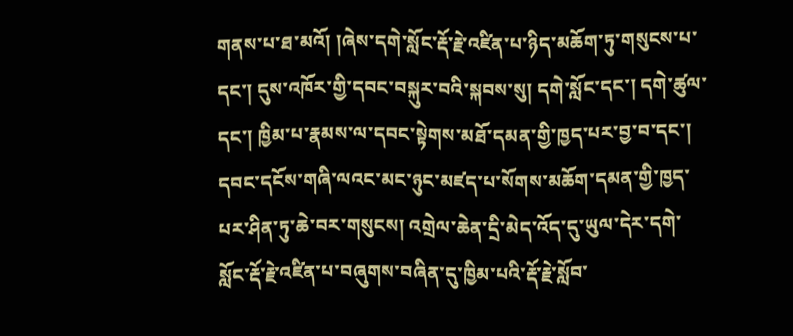གནས་པ་ཐ་མའོ། །ཞེས་དགེ་སློང་རྡོ་རྗེ་འཛིན་པ་ཉིད་མཆོག་ཏུ་གསུངས་པ་དང་། དུས་འཁོར་གྱི་དབང་བསྐུར་བའི་སྐབས་སུ། དགེ་སློང་དང་། དགེ་ཚུལ་དང་། ཁྱིམ་པ་རྣམས་ལ་དབང་སྟེགས་མཐོ་དམན་གྱི་ཁྱད་པར་བྱ་བ་དང་། དབང་དངོས་གཞི་ལའང་མང་ཉུང་མཛད་པ་སོགས་མཆོག་དམན་གྱི་ཁྱད་པར་ཤིན་ཏུ་ཆེ་བར་གསུངས། འགྲེལ་ཆེན་དྲི་མེད་འོད་དུ་ཡུལ་དེར་དགེ་སློང་རྡོ་རྗེ་འཛིན་པ་བཞུགས་བཞིན་དུ་ཁྱིམ་པའི་རྡོ་རྗེ་སློབ་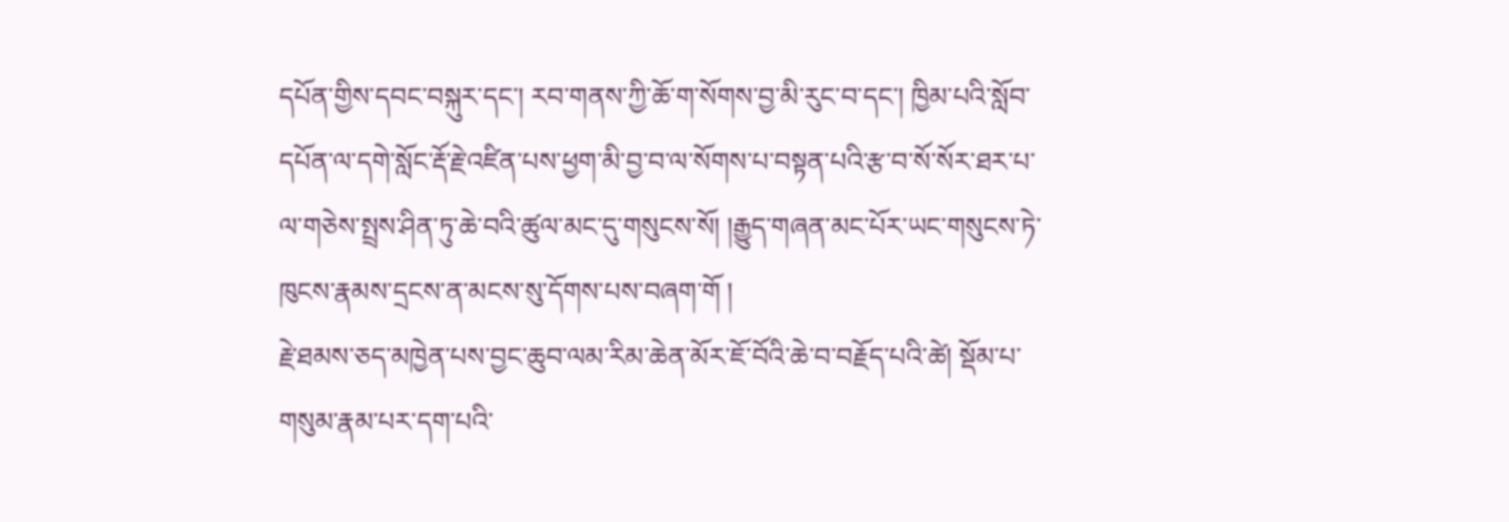དཔོན་གྱིས་དབང་བསྐུར་དང་། རབ་གནས་ཀྱི་ཆོ་ག་སོགས་བྱ་མི་རུང་བ་དང་། ཁྱིམ་པའི་སློབ་དཔོན་ལ་དགེ་སློང་རྡོ་རྗེ་འཛིན་པས་ཕྱག་མི་བྱ་བ་ལ་སོགས་པ་བསྟན་པའི་རྩ་བ་སོ་སོར་ཐར་པ་ལ་གཅེས་སྤྲས་ཤིན་ཏུ་ཆེ་བའི་ཚུལ་མང་དུ་གསུངས་སོ། །རྒྱུད་གཞན་མང་པོར་ཡང་གསུངས་ཏེ་ཁུངས་རྣམས་དྲངས་ན་མངས་སུ་དོགས་པས་བཞག་གོ །
རྗེ་ཐམས་ཅད་མཁྱེན་པས་བྱང་ཆུབ་ལམ་རིམ་ཆེན་མོར་ཇོ་བོའི་ཆེ་བ་བརྗོད་པའི་ཚེ། སྡོམ་པ་གསུམ་རྣམ་པར་དག་པའི་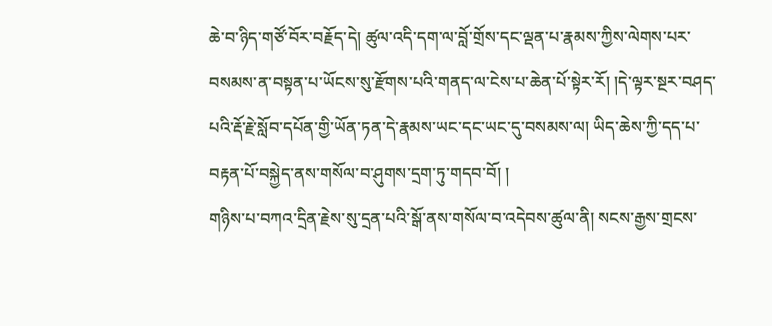ཆེ་བ་ཉིད་གཙོ་བོར་བརྗོད་དེ། ཚུལ་འདི་དག་ལ་བློ་གྲོས་དང་ལྡན་པ་རྣམས་ཀྱིས་ལེགས་པར་བསམས་ན་བསྟན་པ་ཡོངས་སུ་རྫོགས་པའི་གནད་ལ་ངེས་པ་ཆེན་པོ་སྟེར་རོ། །དེ་ལྟར་སྔར་བཤད་པའི་རྡོ་རྗེ་སློབ་དཔོན་གྱི་ཡོན་ཏན་དེ་རྣམས་ཡང་དང་ཡང་དུ་བསམས་ལ། ཡིད་ཆེས་ཀྱི་དད་པ་བརྟན་པོ་བསྐྱེད་ནས་གསོལ་བ་ཤུགས་དྲག་ཏུ་གདབ་བོ། །
གཉིས་པ་བཀའ་དྲིན་རྗེས་སུ་དྲན་པའི་སྒོ་ནས་གསོལ་བ་འདེབས་ཚུལ་ནི། སངས་རྒྱས་གྲངས་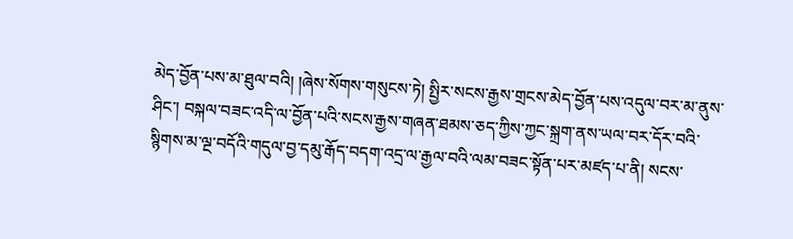མེད་བྱོན་པས་མ་ཐུལ་བའི། །ཞེས་སོགས་གསུངས་ཏེ། སྤྱིར་སངས་རྒྱས་གྲངས་མེད་བྱོན་པས་འདུལ་བར་མ་ནུས་ཤིང་། བསྐལ་བཟང་འདི་ལ་བྱོན་པའི་སངས་རྒྱས་གཞན་ཐམས་ཅད་ཀྱིས་ཀྱང་སྐྲག་ནས་ཡལ་བར་དོར་བའི་སྙིགས་མ་ལྔ་བདོའི་གདུལ་བྱ་དམུ་རྒོད་བདག་འདྲ་ལ་རྒྱལ་བའི་ལམ་བཟང་སྟོན་པར་མཛད་པ་ནི། སངས་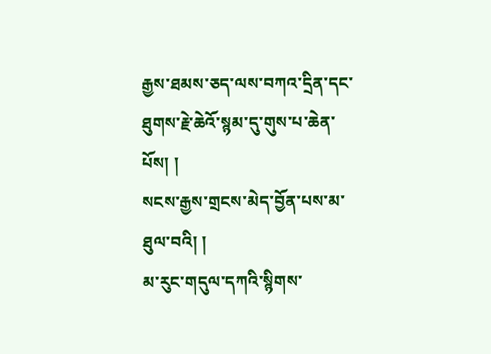རྒྱས་ཐམས་ཅད་ལས་བཀའ་དྲིན་དང་ཐུགས་རྗེ་ཆེའོ་སྙམ་དུ་གུས་པ་ཆེན་པོས། །
སངས་རྒྱས་གྲངས་མེད་བྱོན་པས་མ་ཐུལ་བའི། །
མ་རུང་གདུལ་དཀའི་སྙིགས་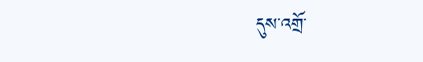དུས་འགྲོ་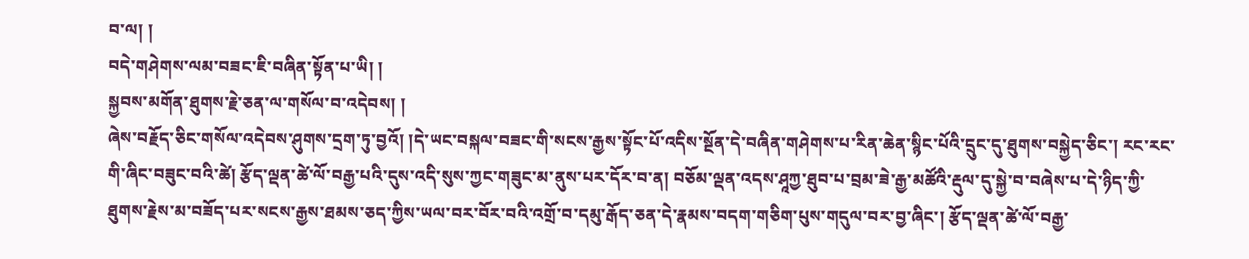བ་ལ། །
བདེ་གཤེགས་ལམ་བཟང་ཇི་བཞིན་སྟོན་པ་ཡི། །
སྐྱབས་མགོན་ཐུགས་རྗེ་ཅན་ལ་གསོལ་བ་འདེབས། །
ཞེས་བརྗོད་ཅིང་གསོལ་འདེབས་ཤུགས་དྲག་ཏུ་བྱའོ། །དེ་ཡང་བསྐལ་བཟང་གི་སངས་རྒྱས་སྟོང་པོ་འདིས་སྔོན་དེ་བཞིན་གཤེགས་པ་རིན་ཆེན་སྙིང་པོའི་དྲུང་དུ་ཐུགས་བསྐྱེད་ཅིང་། རང་རང་གི་ཞིང་བཟུང་བའི་ཚེ། རྩོད་ལྡན་ཚེ་ལོ་བརྒྱ་པའི་དུས་འདི་སུས་ཀྱང་གཟུང་མ་ནུས་པར་དོར་བ་ན། བཅོམ་ལྡན་འདས་ཤཱཀྱ་ཐུབ་པ་བྲམ་ཟེ་རྒྱ་མཚོའི་རྡུལ་དུ་སྐྱེ་བ་བཞེས་པ་དེ་ཉིད་ཀྱི་ཐུགས་རྗེས་མ་བཟོད་པར་སངས་རྒྱས་ཐམས་ཅད་ཀྱིས་ཡལ་བར་བོར་བའི་འགྲོ་བ་དམུ་རྒོད་ཅན་དེ་རྣམས་བདག་གཅིག་པུས་གདུལ་བར་བྱ་ཞིང་། རྩོད་ལྡན་ཚེ་ལོ་བརྒྱ་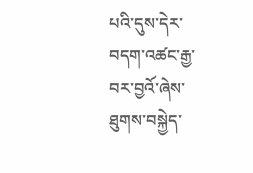པའི་དུས་དེར་བདག་འཚང་རྒྱ་བར་བྱའོ་ཞེས་ཐུགས་བསྐྱེད་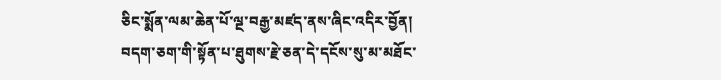ཅིང་སྨོན་ལམ་ཆེན་པོ་ལྔ་བརྒྱ་མཛད་ནས་ཞིང་འདིར་བྱོན། བདག་ཅག་གི་སྟོན་པ་ཐུགས་རྗེ་ཅན་དེ་དངོས་སུ་མ་མཐོང་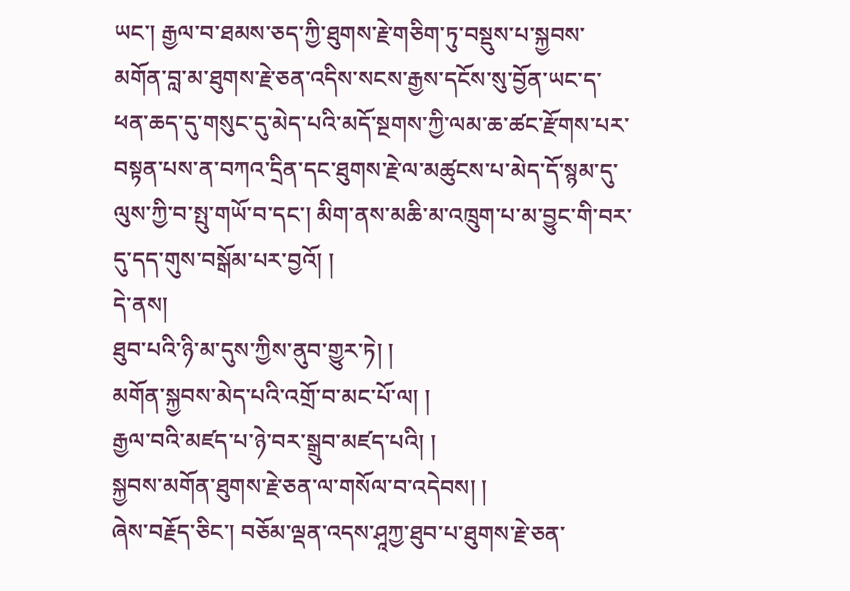ཡང་། རྒྱལ་བ་ཐམས་ཅད་ཀྱི་ཐུགས་རྗེ་གཅིག་ཏུ་བསྡུས་པ་སྐྱབས་མགོན་བླ་མ་ཐུགས་རྗེ་ཅན་འདིས་སངས་རྒྱས་དངོས་སུ་བྱོན་ཡང་ད་ཕན་ཆད་དུ་གསུང་དུ་མེད་པའི་མདོ་སྔགས་ཀྱི་ལམ་ཆ་ཚང་རྫོགས་པར་བསྟན་པས་ན་བཀའ་དྲིན་དང་ཐུགས་རྗེ་ལ་མཚུངས་པ་མེད་དོ་སྙམ་དུ་ལུས་ཀྱི་བ་སྤུ་གཡོ་བ་དང་། མིག་ནས་མཆི་མ་འཁྲུག་པ་མ་བྱུང་གི་བར་དུ་དད་གུས་བསྒོམ་པར་བྱའོ། །
དེ་ནས།
ཐུབ་པའི་ཉི་མ་དུས་ཀྱིས་ནུབ་གྱུར་ཏེ། །
མགོན་སྐྱབས་མེད་པའི་འགྲོ་བ་མང་པོ་ལ། །
རྒྱལ་བའི་མཛད་པ་ཉེ་བར་སྒྲུབ་མཛད་པའི། །
སྐྱབས་མགོན་ཐུགས་རྗེ་ཅན་ལ་གསོལ་བ་འདེབས། །
ཞེས་བརྗོད་ཅིང་། བཅོམ་ལྡན་འདས་ཤཱཀྱ་ཐུབ་པ་ཐུགས་རྗེ་ཅན་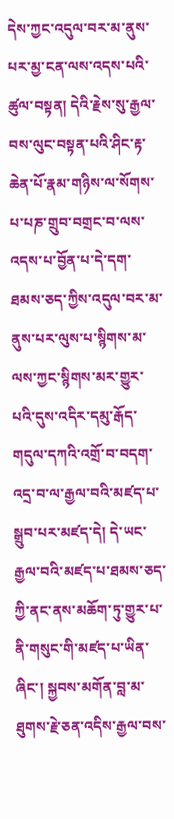དེས་ཀྱང་འདུལ་བར་མ་ནུས་པར་མྱ་ངན་ལས་འདས་པའི་ཚུལ་བསྟན། དེའི་རྗེས་སུ་རྒྱལ་བས་ལུང་བསྟན་པའི་ཤིང་རྟ་ཆེན་པོ་རྣམ་གཉིས་ལ་སོགས་པ་པཎ་གྲུབ་བགྲང་བ་ལས་འདས་པ་བྱོན་པ་དེ་དག་ཐམས་ཅད་ཀྱིས་འདུལ་བར་མ་ནུས་པར་ལུས་པ་སྙིགས་མ་ལས་ཀྱང་སྙིགས་མར་གྱུར་པའི་དུས་འདིར་དམུ་རྒོད་གདུལ་དཀའི་འགྲོ་བ་བདག་འདྲ་བ་ལ་རྒྱལ་བའི་མཛད་པ་སྒྲུབ་པར་མཛད་དེ། དེ་ཡང་རྒྱལ་བའི་མཛད་པ་ཐམས་ཅད་ཀྱི་ནང་ནས་མཆོག་ཏུ་གྱུར་པ་ནི་གསུང་གི་མཛད་པ་ཡིན་ཞིང་། སྐྱབས་མགོན་བླ་མ་ཐུགས་རྗེ་ཅན་འདིས་རྒྱལ་བས་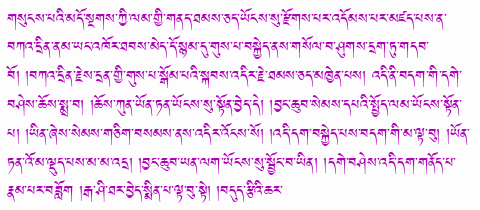གསུངས་པའི་མདོ་སྔགས་ཀྱི་ལམ་གྱི་གནད་ཐམས་ཅད་ཡོངས་སུ་རྫོགས་པར་འདོམས་པར་མཛད་པས་ན་བཀའ་དྲིན་ནམ་ཡང་འཁོར་ཐབས་མེད་དོ་སྙམ་དུ་གུས་པ་བསྐྱེད་ནས་གསོལ་བ་ཤུགས་དྲག་ཏུ་གདབ་བོ། །བཀའ་དྲིན་རྗེས་དྲན་གྱི་གུས་པ་སྒོམ་པའི་སྐབས་འདིར་རྗེ་ཐམས་ཅད་མཁྱེན་པས། འདི་ནི་བདག་གི་དགེ་བཤེས་ཆོས་སྨྲ་བ། །ཆོས་ཀུན་ཡོན་ཏན་ཡོངས་སུ་སྟོན་བྱེད་དེ། །བྱང་ཆུབ་སེམས་དཔའི་སྤྱོད་ལམ་ཡོངས་སྟོན་པ། །ཡིན་ཞེས་སེམས་གཅིག་བསམས་ནས་འདིར་འོངས་སོ། །འདི་དག་བསྐྱེད་པས་བདག་གི་མ་ལྟ་བུ། །ཡོན་ཏན་འོ་མ་ལྡུད་པས་མ་མ་འདྲ། །བྱང་ཆུབ་ཡན་ལག་ཡོངས་སུ་སྦྱོང་བ་ཡིན། །དགེ་བཤེས་འདི་དག་གནོད་པ་རྣམ་པར་བཟློག །རྒ་ཤི་ཐར་བྱེད་སྨིན་པ་ལྟ་བུ་སྟེ། །བདུད་རྩིའི་ཆར་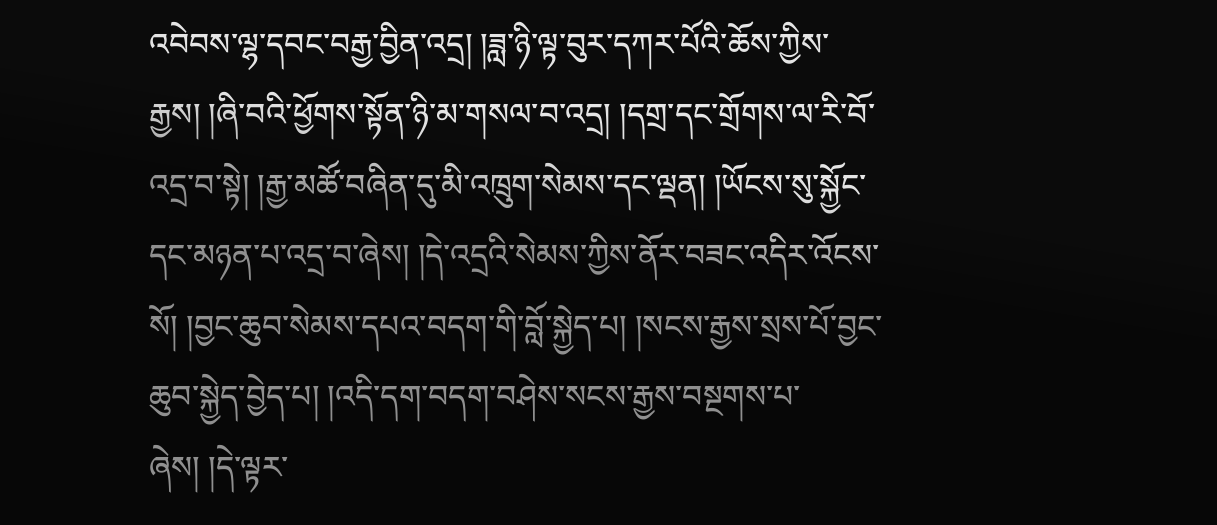འབེབས་ལྷ་དབང་བརྒྱ་བྱིན་འདྲ། །ཟླ་ཉི་ལྟ་བུར་དཀར་པོའི་ཆོས་ཀྱིས་རྒྱས། །ཞི་བའི་ཕྱོགས་སྟོན་ཉི་མ་གསལ་བ་འདྲ། །དགྲ་དང་གྲོགས་ལ་རི་བོ་འདྲ་བ་སྟེ། །རྒྱ་མཚོ་བཞིན་དུ་མི་འཁྲུག་སེམས་དང་ལྡན། །ཡོངས་སུ་སྐྱོང་དང་མཉན་པ་འདྲ་བ་ཞེས། །དེ་འདྲའི་སེམས་ཀྱིས་ནོར་བཟང་འདིར་འོངས་སོ། །བྱང་ཆུབ་སེམས་དཔའ་བདག་གི་བློ་སྐྱེད་པ། །སངས་རྒྱས་སྲས་པོ་བྱང་ཆུབ་སྐྱེད་བྱེད་པ། །འདི་དག་བདག་བཤེས་སངས་རྒྱས་བསྔགས་པ་ཞེས། །དེ་ལྟར་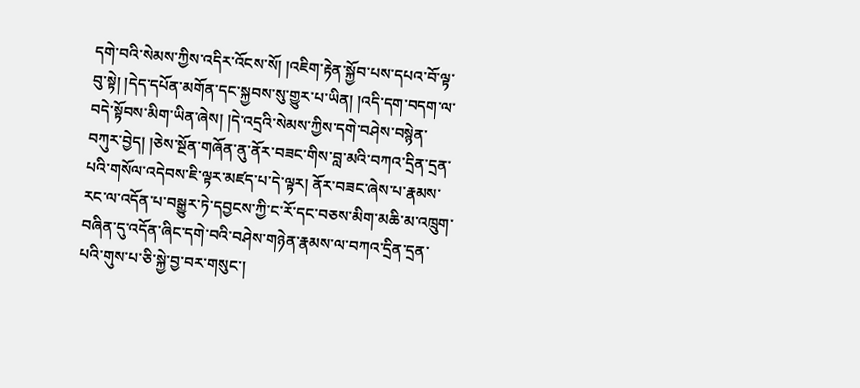དགེ་བའི་སེམས་ཀྱིས་འདིར་འོངས་སོ། །འཇིག་རྟེན་སྐྱོབ་པས་དཔའ་བོ་ལྟ་བུ་སྟེ། །དེད་དཔོན་མགོན་དང་སྐྱབས་སུ་གྱུར་པ་ཡིན། །འདི་དག་བདག་ལ་བདེ་སྟོབས་མིག་ཡིན་ཞེས། །དེ་འདྲའི་སེམས་ཀྱིས་དགེ་བཤེས་བསྙེན་བཀུར་བྱེད། །ཅེས་སྔོན་གཞོན་ནུ་ནོར་བཟང་གིས་བླ་མའི་བཀའ་དྲིན་དྲན་པའི་གསོལ་འདེབས་ཇི་ལྟར་མཛད་པ་དེ་ལྟར། ནོར་བཟང་ཞེས་པ་རྣམས་རང་ལ་འདོན་པ་བསྒྱུར་ཏེ་དབྱངས་ཀྱི་ང་རོ་དང་བཅས་མིག་མཆི་མ་འཁྲུག་བཞིན་དུ་འདོན་ཞིང་དགེ་བའི་བཤེས་གཉེན་རྣམས་ལ་བཀའ་དྲིན་དྲན་པའི་གུས་པ་ཅི་སྐྱེ་བྱ་བར་གསུང་།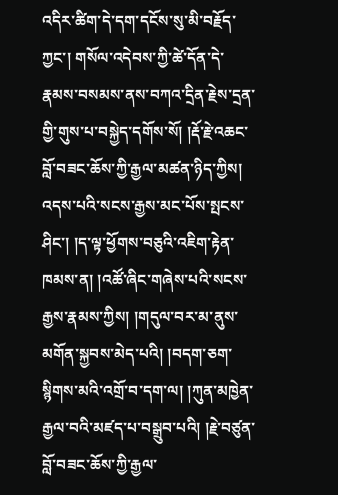འདིར་ཚིག་དེ་དག་དངོས་སུ་མི་བརྗོད་ཀྱང་། གསོལ་འདེབས་ཀྱི་ཚེ་དོན་དེ་རྣམས་བསམས་ནས་བཀའ་དྲིན་རྗེས་དྲན་གྱི་གུས་པ་བསྐྱེད་དགོས་སོ། །རྡོ་རྗེ་འཆང་བློ་བཟང་ཆོས་ཀྱི་རྒྱལ་མཚན་ཉིད་ཀྱིས། འདས་པའི་སངས་རྒྱས་མང་པོས་སྤངས་ཤིང་། །ད་ལྟ་ཕྱོགས་བཅུའི་འཇིག་རྟེན་ཁམས་ན། །འཚོ་ཞིང་གཞེས་པའི་སངས་རྒྱས་རྣམས་ཀྱིས། །གདུལ་བར་མ་ནུས་མགོན་སྐྱབས་མེད་པའི། །བདག་ཅག་སྙིགས་མའི་འགྲོ་བ་དག་ལ། །ཀུན་མཁྱེན་རྒྱལ་བའི་མཛད་པ་བསྒྲུབ་པའི། །རྗེ་བཙུན་བློ་བཟང་ཆོས་ཀྱི་རྒྱལ་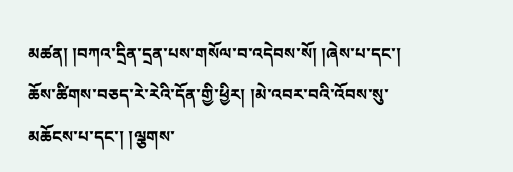མཚན། །བཀའ་དྲིན་དྲན་པས་གསོལ་བ་འདེབས་སོ། །ཞེས་པ་དང་། ཆོས་ཚིགས་བཅད་རེ་རེའི་དོན་གྱི་ཕྱིར། །མེ་འབར་བའི་འོབས་སུ་མཆོངས་པ་དང་། །ལྕགས་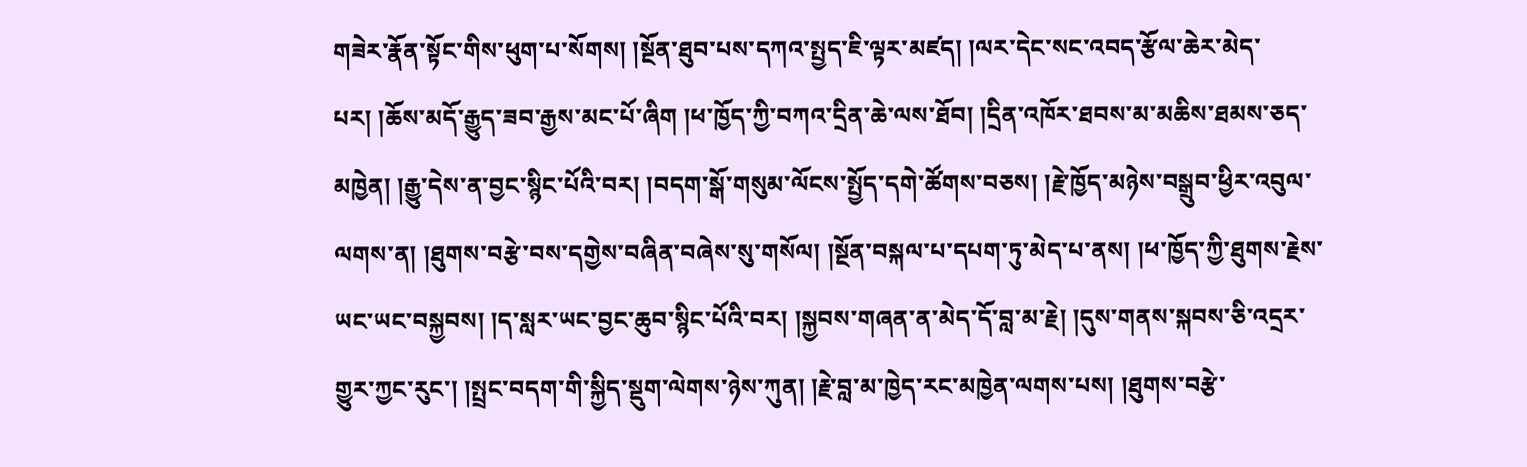གཟེར་རྣོན་སྟོང་གིས་ཕུག་པ་སོགས། །སྔོན་ཐུབ་པས་དཀའ་སྤྱད་ཇི་ལྟར་མཛད། །ལར་དེང་སང་འབད་རྩོལ་ཆེར་མེད་པར། །ཆོས་མདོ་རྒྱུད་ཟབ་རྒྱས་མང་པོ་ཞིག །ཕ་ཁྱོད་ཀྱི་བཀའ་དྲིན་ཆེ་ལས་ཐོབ། །དྲིན་འཁོར་ཐབས་མ་མཆིས་ཐམས་ཅད་མཁྱེན། །རྒྱུ་དེས་ན་བྱང་སྙིང་པོའི་བར། །བདག་སྒོ་གསུམ་ལོངས་སྤྱོད་དགེ་ཚོགས་བཅས། །རྗེ་ཁྱོད་མཉེས་བསྒྲུབ་ཕྱིར་འབུལ་ལགས་ན། །ཐུགས་བརྩེ་བས་དགྱེས་བཞིན་བཞེས་སུ་གསོལ། །སྔོན་བསྐལ་པ་དཔག་ཏུ་མེད་པ་ནས། །ཕ་ཁྱོད་ཀྱི་ཐུགས་རྗེས་ཡང་ཡང་བསྐྱབས། །ད་སླར་ཡང་བྱང་ཆུབ་སྙིང་པོའི་བར། །སྐྱབས་གཞན་ན་མེད་དོ་བླ་མ་རྗེ། །དུས་གནས་སྐབས་ཅི་འདྲར་གྱུར་ཀྱང་རུང་། །སྤྲང་བདག་གི་སྐྱིད་སྡུག་ལེགས་ཉེས་ཀུན། །རྗེ་བླ་མ་ཁྱེད་རང་མཁྱེན་ལགས་པས། །ཐུགས་བརྩེ་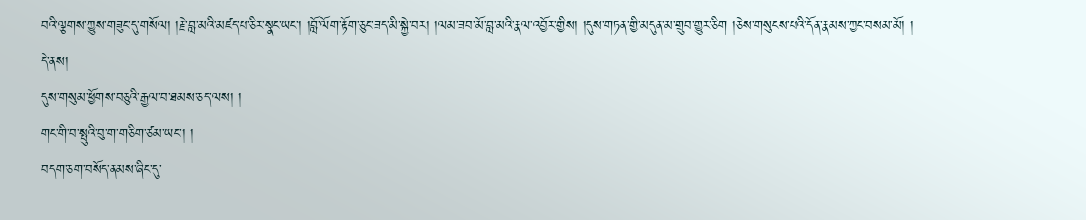བའི་ལྕགས་ཀྱུས་གཟུང་དུ་གསོལ། །རྗེ་བླ་མའི་མཛད་པ་ཅིར་སྣང་ཡང་། །བློ་ལོག་རྟོག་ཅུང་ཟད་མི་སྐྱེ་བར། །ལམ་ཟབ་མོ་བླ་མའི་རྣལ་འབྱོར་གྱིས། །དུས་གཏན་གྱི་མདུན་མ་གྲུབ་གྱུར་ཅིག །ཅེས་གསུངས་པའི་དོན་རྣམས་ཀྱང་བསམ་མོ། །
དེ་ནས།
དུས་གསུམ་ཕྱོགས་བཅུའི་རྒྱལ་བ་ཐམས་ཅད་ལས། །
གང་གི་བ་སྤུའི་བུ་ག་གཅིག་ཙམ་ཡང་། །
བདག་ཅག་བསོད་ནམས་ཞིང་དུ་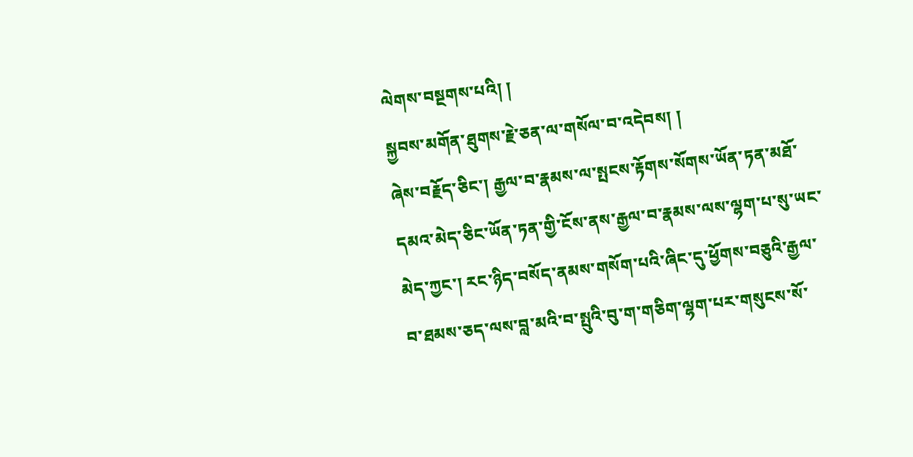ལེགས་བསྔགས་པའི། །
སྐྱབས་མགོན་ཐུགས་རྗེ་ཅན་ལ་གསོལ་བ་འདེབས། །
ཞེས་བརྗོད་ཅིང་། རྒྱལ་བ་རྣམས་ལ་སྤངས་རྟོགས་སོགས་ཡོན་ཏན་མཐོ་དམའ་མེད་ཅིང་ཡོན་ཏན་གྱི་ངོས་ནས་རྒྱལ་བ་རྣམས་ལས་ལྷག་པ་སུ་ཡང་མེད་ཀྱང་། རང་ཉིད་བསོད་ནམས་གསོག་པའི་ཞིང་དུ་ཕྱོགས་བཅུའི་རྒྱལ་བ་ཐམས་ཅད་ལས་བླ་མའི་བ་སྤུའི་བུ་ག་གཅིག་ལྷག་པར་གསུངས་སོ་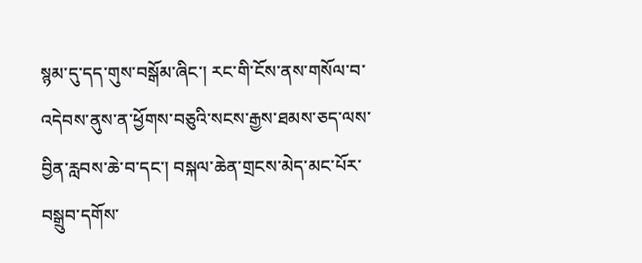སྙམ་དུ་དད་གུས་བསྒོམ་ཞིང་། རང་གི་ངོས་ནས་གསོལ་བ་འདེབས་ནུས་ན་ཕྱོགས་བཅུའི་སངས་རྒྱས་ཐམས་ཅད་ལས་བྱིན་རླབས་ཆེ་བ་དང་། བསྐལ་ཆེན་གྲངས་མེད་མང་པོར་བསྒྲུབ་དགོས་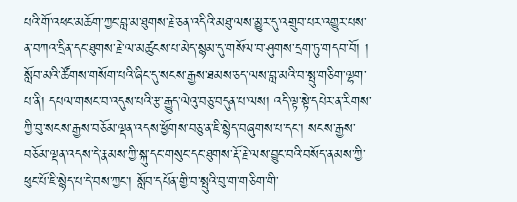པའི་གོ་འཕང་མཆོག་ཀྱང་བླ་མ་ཐུགས་རྗེ་ཅན་འདིའི་མཐུ་ལས་མྱུར་དུ་འགྲུབ་པར་འགྱུར་པས་ན་བཀའ་དྲིན་དང་ཐུགས་རྗེ་ལ་མཚུངས་པ་མེད་སྙམ་དུ་གསོལ་བ་ཤུགས་དྲག་ཏུ་གདབ་བོ། །
སློབ་མའི་ཚོགས་གསོག་པའི་ཞིང་དུ་སངས་རྒྱས་ཐམས་ཅད་ལས་བླ་མའི་བ་སྤུ་གཅིག་ལྷག་པ་ནི། དཔལ་གསང་བ་འདུས་པའི་རྩ་རྒྱུད་ལེའུ་བཅུ་བདུན་པ་ལས། འདི་ལྟ་སྟེ་དཔེར་ན་རིགས་ཀྱི་བུ་སངས་རྒྱས་བཅོམ་ལྡན་འདས་ཕྱོགས་བཅུ་ན་ཇི་སྙེད་བཞུགས་པ་དང་། སངས་རྒྱས་བཅོམ་ལྡན་འདས་དེ་རྣམས་ཀྱི་སྐུ་དང་གསུང་དང་ཐུགས་རྡོ་རྗེ་ལས་བྱུང་བའི་བསོད་ནམས་ཀྱི་ཕུང་པོ་ཇི་སྙེད་པ་དེ་བས་ཀྱང་། སློབ་དཔོན་གྱི་བ་སྤུའི་བུ་ག་གཅིག་གི་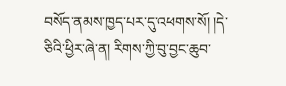བསོད་ནམས་ཁྱད་པར་དུ་འཕགས་སོ། །དེ་ཅིའི་ཕྱིར་ཞེ་ན། རིགས་ཀྱི་བུ་བྱང་ཆུབ་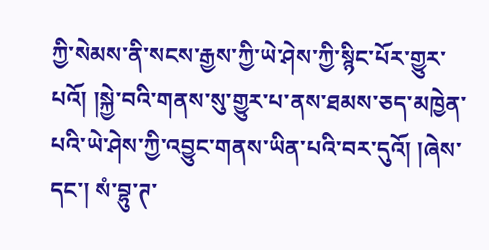ཀྱི་སེམས་ནི་སངས་རྒྱས་ཀྱི་ཡེ་ཤེས་ཀྱི་སྙིང་པོར་གྱུར་པའོ། །སྐྱེ་བའི་གནས་སུ་གྱུར་པ་ནས་ཐམས་ཅད་མཁྱེན་པའི་ཡེ་ཤེས་ཀྱི་འབྱུང་གནས་ཡིན་པའི་བར་དུའོ། །ཞེས་དང་། སཾ་བྷུ་ཊ་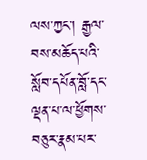ལས་ཀྱང་། རྒྱལ་བས་མཆོད་པའི་སློབ་དཔོན་བློ་དང་ལྡན་པ་ལ་ཕྱོགས་བཅུར་རྣམ་པར་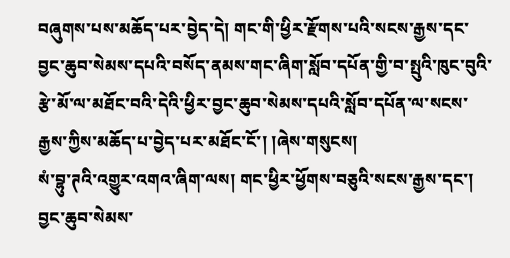བཞུགས་པས་མཆོད་པར་བྱེད་དེ། གང་གི་ཕྱིར་རྫོགས་པའི་སངས་རྒྱས་དང་བྱང་ཆུབ་སེམས་དཔའི་བསོད་ནམས་གང་ཞིག་སློབ་དཔོན་གྱི་བ་སྤུའི་ཁུང་བུའི་རྩེ་མོ་ལ་མཐོང་བའི་དེའི་ཕྱིར་བྱང་ཆུབ་སེམས་དཔའི་སློབ་དཔོན་ལ་སངས་རྒྱས་ཀྱིས་མཆོད་པ་བྱེད་པར་མཐོང་ངོ་། །ཞེས་གསུངས།
སཾ་བྷུ་ཊའི་འགྱུར་འགའ་ཞིག་ལས། གང་ཕྱིར་ཕྱོགས་བཅུའི་སངས་རྒྱས་དང་། བྱང་ཆུབ་སེམས་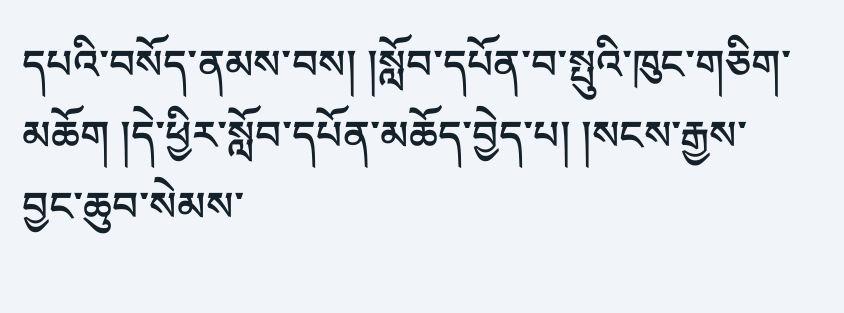དཔའི་བསོད་ནམས་བས། །སློབ་དཔོན་བ་སྤུའི་ཁུང་གཅིག་མཆོག །དེ་ཕྱིར་སློབ་དཔོན་མཆོད་བྱེད་པ། །སངས་རྒྱས་བྱང་ཆུབ་སེམས་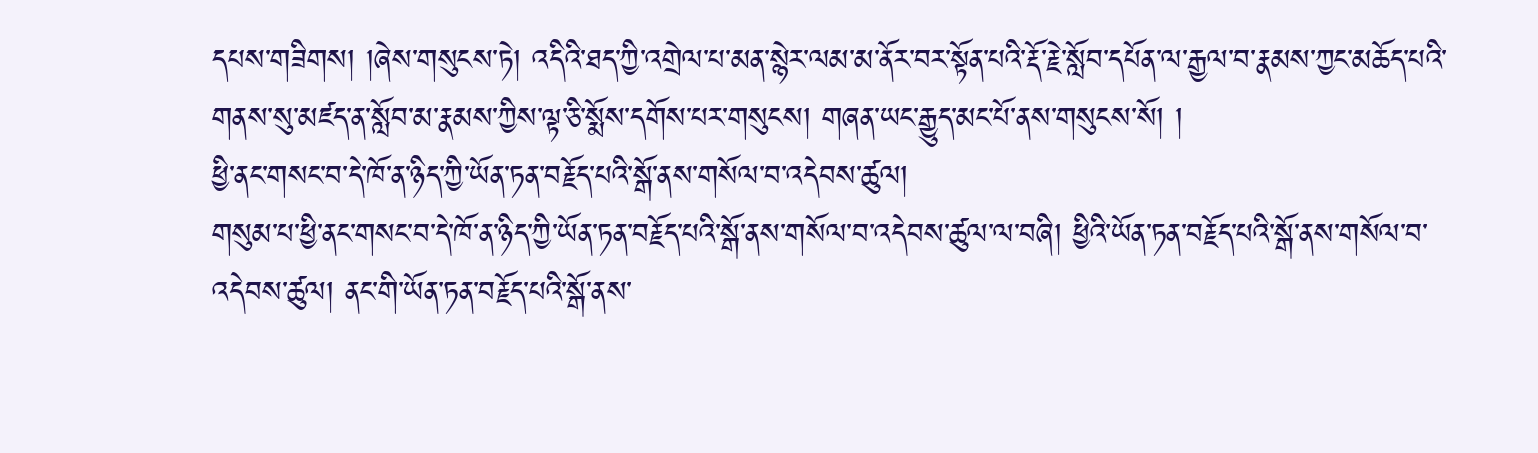དཔས་གཟིགས། །ཞེས་གསུངས་ཏེ། འདིའི་ཐད་ཀྱི་འགྲེལ་པ་མན་སྙེར་ལམ་མ་ནོར་བར་སྟོན་པའི་རྡོ་རྗེ་སློབ་དཔོན་ལ་རྒྱལ་བ་རྣམས་ཀྱང་མཆོད་པའི་གནས་སུ་མཛད་ན་སློབ་མ་རྣམས་ཀྱིས་ལྟ་ཅི་སྨོས་དགོས་པར་གསུངས། གཞན་ཡང་རྒྱུད་མང་པོ་ནས་གསུངས་སོ། །
ཕྱི་ནང་གསང་བ་དེ་ཁོ་ན་ཉིད་ཀྱི་ཡོན་ཏན་བརྗོད་པའི་སྒོ་ནས་གསོལ་བ་འདེབས་ཚུལ།
གསུམ་པ་ཕྱི་ནང་གསང་བ་དེ་ཁོ་ན་ཉིད་ཀྱི་ཡོན་ཏན་བརྗོད་པའི་སྒོ་ནས་གསོལ་བ་འདེབས་ཚུལ་ལ་བཞི། ཕྱིའི་ཡོན་ཏན་བརྗོད་པའི་སྒོ་ནས་གསོལ་བ་འདེབས་ཚུལ། ནང་གི་ཡོན་ཏན་བརྗོད་པའི་སྒོ་ནས་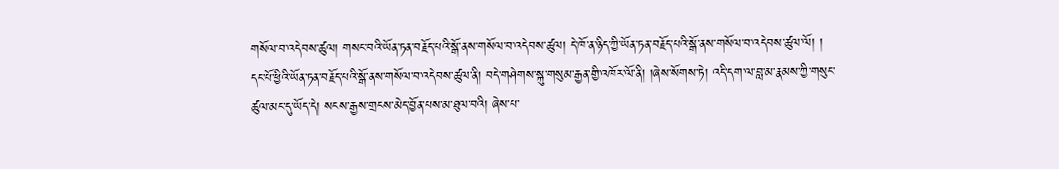གསོལ་བ་འདེབས་ཚུལ། གསང་བའི་ཡོན་ཏན་བརྗོད་པའི་སྒོ་ནས་གསོལ་བ་འདེབས་ཚུལ། དེ་ཁོ་ན་ཉིད་ཀྱི་ཡོན་ཏན་བརྗོད་པའི་སྒོ་ནས་གསོལ་བ་འདེབས་ཚུལ་ལོ། །
དང་པོ་ཕྱིའི་ཡོན་ཏན་བརྗོད་པའི་སྒོ་ནས་གསོལ་བ་འདེབས་ཚུལ་ནི། བདེ་གཤེགས་སྐུ་གསུམ་རྒྱན་གྱི་འཁོར་ལོ་ནི། །ཞེས་སོགས་ཏེ། འདི་དག་ལ་བླ་མ་རྣམས་ཀྱི་གསུང་ཚུལ་མང་དུ་ཡོད་དེ། སངས་རྒྱས་གྲངས་མེད་བྱོན་པས་མ་ཐུལ་བའི། ཞེས་པ་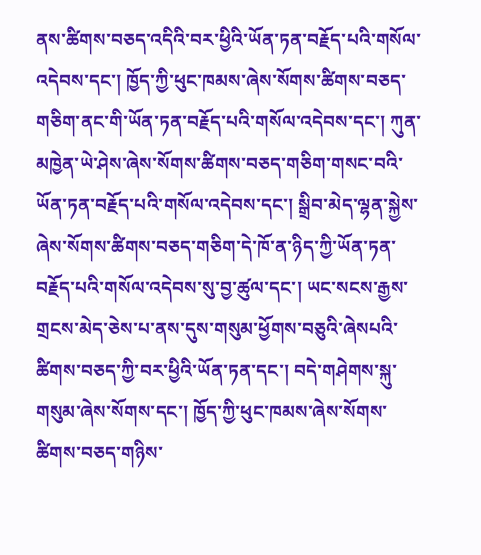ནས་ཚིགས་བཅད་འདིའི་བར་ཕྱིའི་ཡོན་ཏན་བརྗོད་པའི་གསོལ་འདེབས་དང་། ཁྱོད་ཀྱི་ཕུང་ཁམས་ཞེས་སོགས་ཚིགས་བཅད་གཅིག་ནང་གི་ཡོན་ཏན་བརྗོད་པའི་གསོལ་འདེབས་དང་། ཀུན་མཁྱེན་ཡེ་ཤེས་ཞེས་སོགས་ཚིགས་བཅད་གཅིག་གསང་བའི་ཡོན་ཏན་བརྗོད་པའི་གསོལ་འདེབས་དང་། སྒྲིབ་མེད་ལྷན་སྐྱེས་ཞེས་སོགས་ཚིགས་བཅད་གཅིག་དེ་ཁོ་ན་ཉིད་ཀྱི་ཡོན་ཏན་བརྗོད་པའི་གསོལ་འདེབས་སུ་བྱ་ཚུལ་དང་། ཡང་སངས་རྒྱས་གྲངས་མེད་ཅེས་པ་ནས་དུས་གསུམ་ཕྱོགས་བཅུའི་ཞེསཔའི་ཚིགས་བཅད་ཀྱི་བར་ཕྱིའི་ཡོན་ཏན་དང་། བདེ་གཤེགས་སྐུ་གསུམ་ཞེས་སོགས་དང་། ཁྱོད་ཀྱི་ཕུང་ཁམས་ཞེས་སོགས་ཚིགས་བཅད་གཉིས་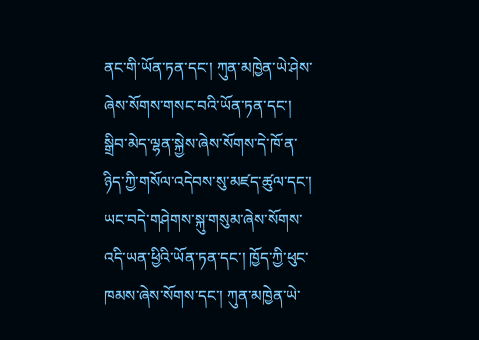ནང་གི་ཡོན་ཏན་དང་། ཀུན་མཁྱེན་ཡེ་ཤེས་ཞེས་སོགས་གསང་བའི་ཡོན་ཏན་དང་། སྒྲིབ་མེད་ལྷན་སྐྱེས་ཞེས་སོགས་དེ་ཁོ་ན་ཉིད་ཀྱི་གསོལ་འདེབས་སུ་མཛད་ཚུལ་དང་། ཡང་བདེ་གཤེགས་སྐུ་གསུམ་ཞེས་སོགས་འདི་ཡན་ཕྱིའི་ཡོན་ཏན་དང་། ཁྱོད་ཀྱི་ཕུང་ཁམས་ཞེས་སོགས་དང་། ཀུན་མཁྱེན་ཡེ་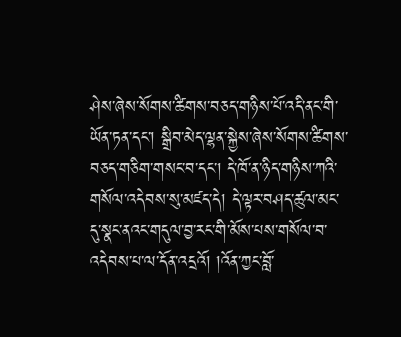ཤེས་ཞེས་སོགས་ཚིགས་བཅད་གཉིས་པོ་འདི་ནང་གི་ཡོན་ཏན་དང་། སྒྲིབ་མེད་ལྷན་སྐྱེས་ཞེས་སོགས་ཚིགས་བཅད་གཅིག་གསང་བ་དང་། དེ་ཁོ་ན་ཉིད་གཉིས་ཀའི་གསོལ་འདེབས་སུ་མཛད་དེ། དེ་ལྟར་བཤད་ཚུལ་མང་དུ་སྣང་ནའང་གདུལ་བྱ་རང་གི་མོས་པས་གསོལ་བ་འདེབས་པ་ལ་དོན་འདྲའོ། །འོན་ཀྱང་བློ་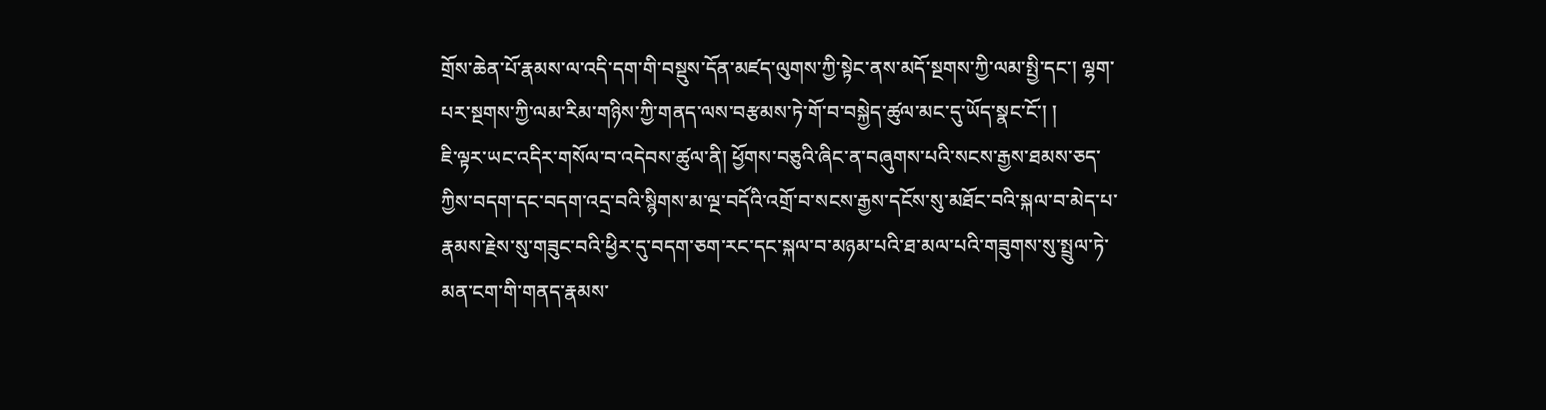གྲོས་ཆེན་པོ་རྣམས་ལ་འདི་དག་གི་བསྡུས་དོན་མཛད་ལུགས་ཀྱི་སྟེང་ནས་མདོ་སྔགས་ཀྱི་ལམ་སྤྱི་དང་། ལྷག་པར་སྔགས་ཀྱི་ལམ་རིམ་གཉིས་ཀྱི་གནད་ལས་བརྩམས་ཏེ་གོ་བ་བསྐྱེད་ཚུལ་མང་དུ་ཡོད་སྣང་ངོ་། །
ཇི་ལྟར་ཡང་འདིར་གསོལ་བ་འདེབས་ཚུལ་ནི། ཕྱོགས་བཅུའི་ཞིང་ན་བཞུགས་པའི་སངས་རྒྱས་ཐམས་ཅད་ཀྱིས་བདག་དང་བདག་འདྲ་བའི་སྙིགས་མ་ལྔ་བདོའི་འགྲོ་བ་སངས་རྒྱས་དངོས་སུ་མཐོང་བའི་སྐལ་བ་མེད་པ་རྣམས་རྗེས་སུ་གཟུང་བའི་ཕྱིར་དུ་བདག་ཅག་རང་དང་སྐལ་བ་མཉམ་པའི་ཐ་མལ་པའི་གཟུགས་སུ་སྤྲུལ་ཏེ་མན་ངག་གི་གནད་རྣམས་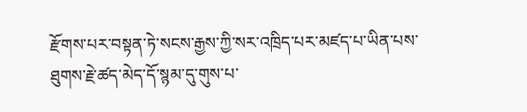རྫོགས་པར་བསྟན་ཏེ་སངས་རྒྱས་ཀྱི་སར་འཁྲིད་པར་མཛད་པ་ཡིན་པས་ཐུགས་རྗེ་ཚད་མེད་དོ་སྙམ་དུ་གུས་པ་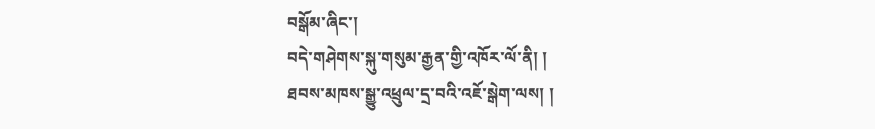བསྒོམ་ཞིང་།
བདེ་གཤེགས་སྐུ་གསུམ་རྒྱན་གྱི་འཁོར་ལོ་ནི། །
ཐབས་མཁས་སྒྱུ་འཕྲུལ་དྲ་བའི་འཇོ་སྒེག་ལས། །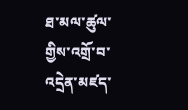ཐ་མལ་ཚུལ་གྱིས་འགྲོ་བ་འདྲེན་མཛད་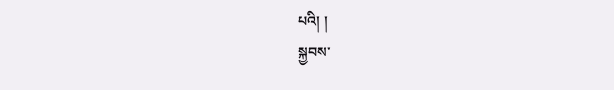པའི། །
སྐྱབས་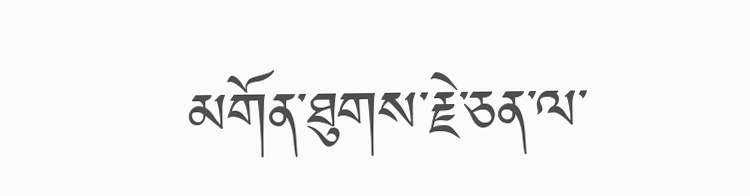མགོན་ཐུགས་རྗེ་ཅན་ལ་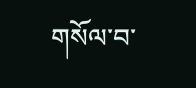གསོལ་བ་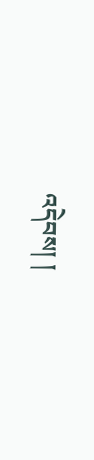འདེབས། །